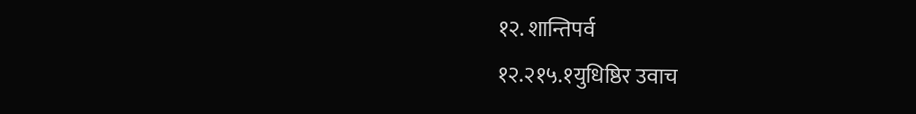१२. शान्तिपर्व
१२.२१५.१युधिष्ठिर उवाच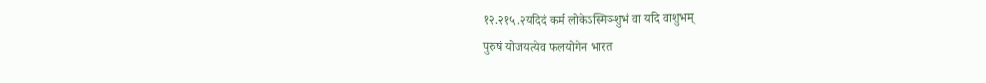१२.२१५.२यदिदं कर्म लोकेऽस्मिञ्शुभं वा यदि वाशुभम्
पुरुषं योजयत्येव फलयोगेन भारत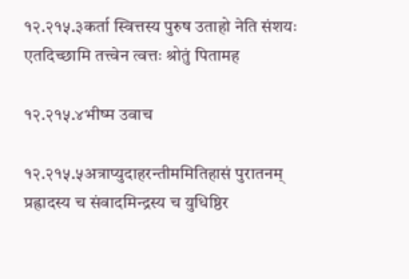१२.२१५.३कर्ता स्वित्तस्य पुरुष उताहो नेति संशयः
एतदिच्छामि तत्त्वेन त्वत्तः श्रोतुं पितामह

१२.२१५.४भीष्म उवाच

१२.२१५.५अत्राप्युदाहरन्तीममितिहासं पुरातनम्
प्रह्रादस्य च संवादमिन्द्रस्य च युधिष्ठिर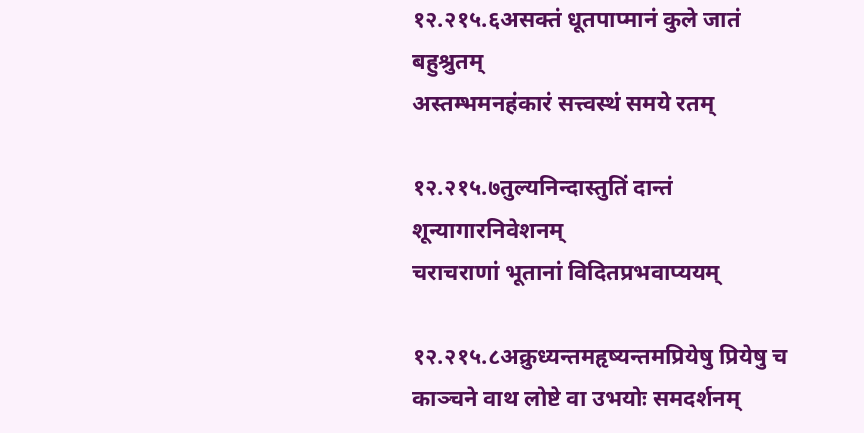१२.२१५.६असक्तं धूतपाप्मानं कुले जातं बहुश्रुतम्
अस्तम्भमनहंकारं सत्त्वस्थं समये रतम्

१२.२१५.७तुल्यनिन्दास्तुतिं दान्तं शून्यागारनिवेशनम्
चराचराणां भूतानां विदितप्रभवाप्ययम्

१२.२१५.८अक्रुध्यन्तमहृष्यन्तमप्रियेषु प्रियेषु च
काञ्चने वाथ लोष्टे वा उभयोः समदर्शनम्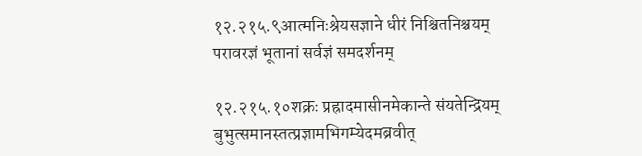१२.२१५.९आत्मनिःश्रेयसज्ञाने धीरं निश्चितनिश्चयम्
परावरज्ञं भूतानां सर्वज्ञं समदर्शनम्

१२.२१५.१०शक्रः प्रह्रादमासीनमेकान्ते संयतेन्द्रियम्
बुभुत्समानस्तत्प्रज्ञामभिगम्येदमब्रवीत्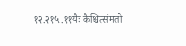१२.२१५.११यैः कैश्चित्संमतो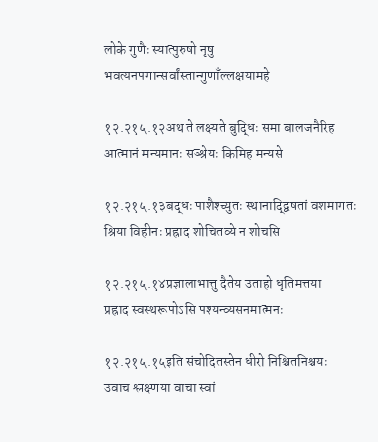लोके गुणैः स्यात्पुरुषो नृषु
भवत्यनपगान्सर्वांस्तान्गुणाँल्लक्षयामहे

१२.२१५.१२अथ ते लक्ष्यते बुद्धिः समा बालजनैरिह
आत्मानं मन्यमानः सञ्श्रेयः किमिह मन्यसे

१२.२१५.१३बद्धः पाशैश्च्युतः स्थानाद्द्विषतां वशमागतः
श्रिया विहीनः प्रह्राद शोचितव्ये न शोचसि

१२.२१५.१४प्रज्ञालाभात्तु दैतेय उताहो धृतिमत्तया
प्रह्राद स्वस्थरूपोऽसि पश्यन्व्यसनमात्मनः

१२.२१५.१५इति संचोदितस्तेन धीरो निश्चितनिश्चयः
उवाच श्लक्ष्णया वाचा स्वां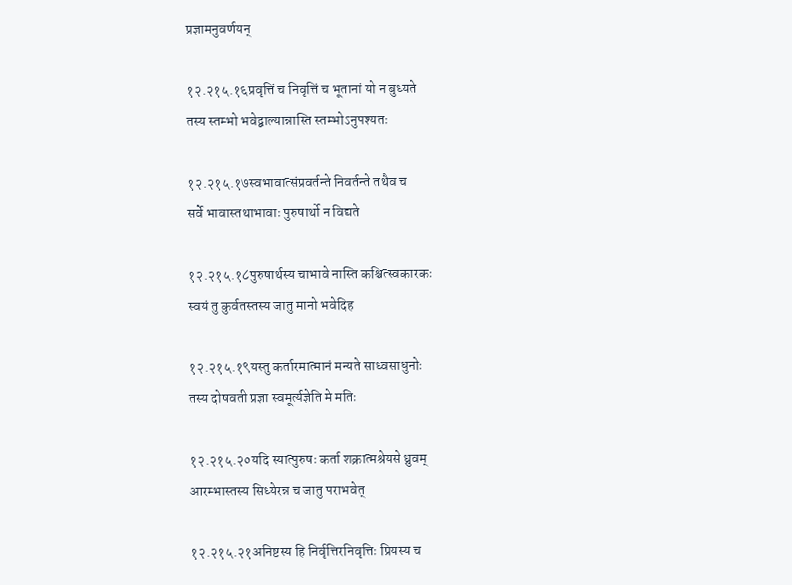प्रज्ञामनुवर्णयन्

१२.२१५.१६प्रवृत्तिं च निवृत्तिं च भूतानां यो न बुध्यते
तस्य स्तम्भो भवेद्बाल्यान्नास्ति स्तम्भोऽनुपश्यतः

१२.२१५.१७स्वभावात्संप्रवर्तन्ते निवर्तन्ते तथैव च
सर्वे भावास्तथाभावाः पुरुषार्थो न विद्यते

१२.२१५.१८पुरुषार्थस्य चाभावे नास्ति कश्चित्स्वकारकः
स्वयं तु कुर्वतस्तस्य जातु मानो भवेदिह

१२.२१५.१९यस्तु कर्तारमात्मानं मन्यते साध्वसाधुनोः
तस्य दोषवती प्रज्ञा स्वमूर्त्यज्ञेति मे मतिः

१२.२१५.२०यदि स्यात्पुरुषः कर्ता शक्रात्मश्रेयसे ध्रुवम्
आरम्भास्तस्य सिध्येरन्न च जातु पराभवेत्

१२.२१५.२१अनिष्टस्य हि निर्वृत्तिरनिवृत्तिः प्रियस्य च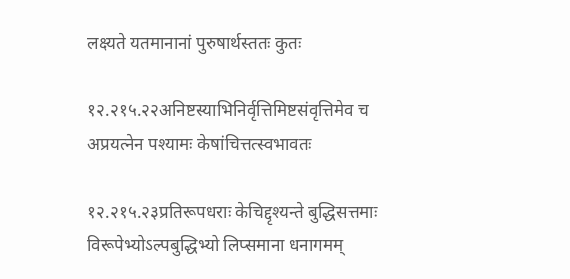लक्ष्यते यतमानानां पुरुषार्थस्ततः कुतः

१२.२१५.२२अनिष्टस्याभिनिर्वृत्तिमिष्टसंवृत्तिमेव च
अप्रयत्नेन पश्यामः केषांचित्तत्स्वभावतः

१२.२१५.२३प्रतिरूपधराः केचिद्दृश्यन्ते बुद्धिसत्तमाः
विरूपेभ्योऽल्पबुद्धिभ्यो लिप्समाना धनागमम्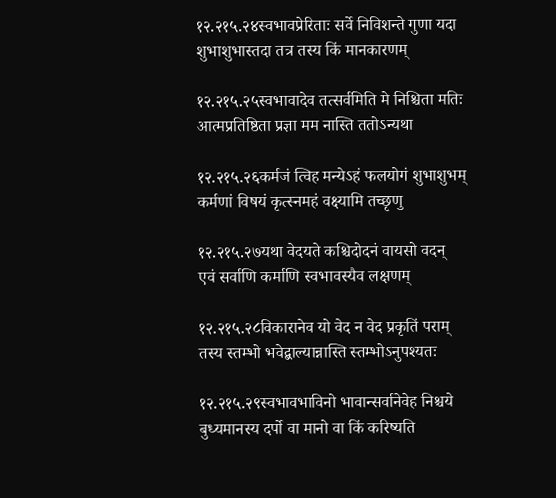१२.२१५.२४स्वभावप्रेरिताः सर्वे निविशन्ते गुणा यदा
शुभाशुभास्तदा तत्र तस्य किं मानकारणम्

१२.२१५.२५स्वभावादेव तत्सर्वमिति मे निश्चिता मतिः
आत्मप्रतिष्ठिता प्रज्ञा मम नास्ति ततोऽन्यथा

१२.२१५.२६कर्मजं त्विह मन्येऽहं फलयोगं शुभाशुभम्
कर्मणां विषयं कृत्स्नमहं वक्ष्यामि तच्छृणु

१२.२१५.२७यथा वेदयते कश्चिदोदनं वायसो वदन्
एवं सर्वाणि कर्माणि स्वभावस्यैव लक्षणम्

१२.२१५.२८विकारानेव यो वेद न वेद प्रकृतिं पराम्
तस्य स्तम्भो भवेद्बाल्यान्नास्ति स्तम्भोऽनुपश्यतः

१२.२१५.२९स्वभावभाविनो भावान्सर्वानेवेह निश्चये
बुध्यमानस्य दर्पो वा मानो वा किं करिष्यति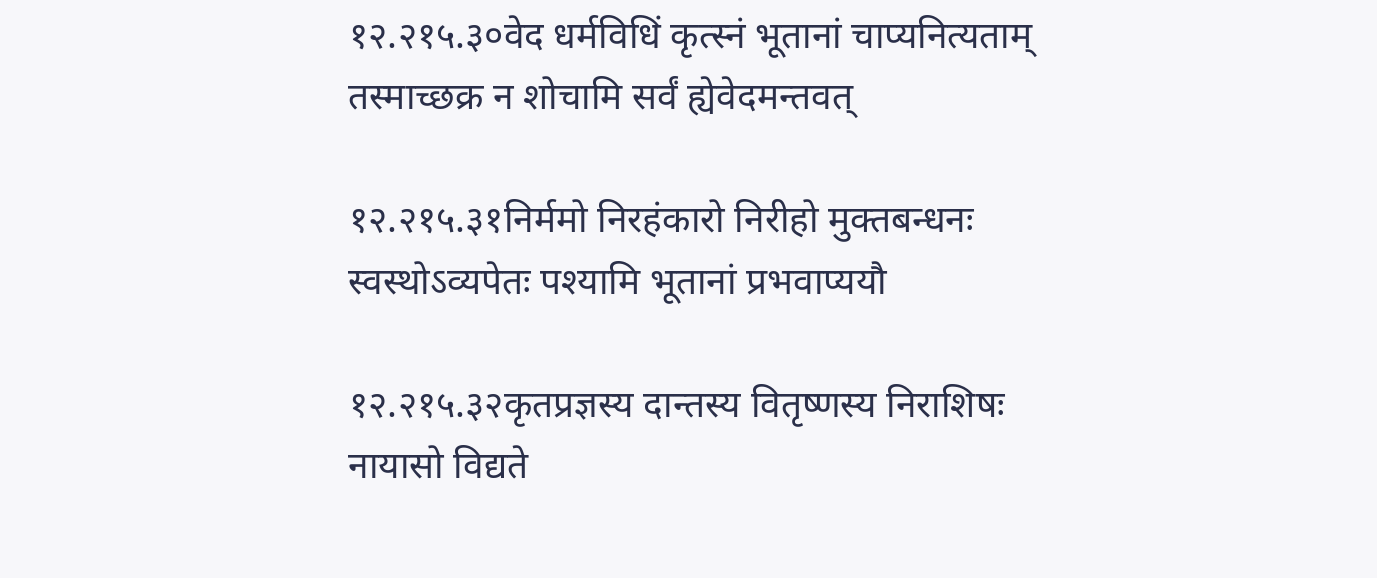१२.२१५.३०वेद धर्मविधिं कृत्स्नं भूतानां चाप्यनित्यताम्
तस्माच्छक्र न शोचामि सर्वं ह्येवेदमन्तवत्

१२.२१५.३१निर्ममो निरहंकारो निरीहो मुक्तबन्धनः
स्वस्थोऽव्यपेतः पश्यामि भूतानां प्रभवाप्ययौ

१२.२१५.३२कृतप्रज्ञस्य दान्तस्य वितृष्णस्य निराशिषः
नायासो विद्यते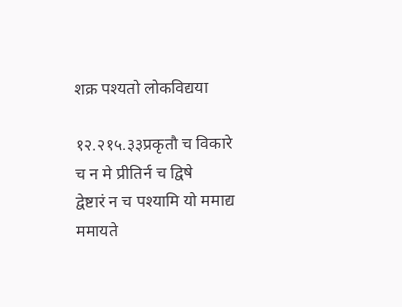शक्र पश्यतो लोकविद्यया

१२.२१५.३३प्रकृतौ च विकारे च न मे प्रीतिर्न च द्विषे
द्वेष्टारं न च पश्यामि यो ममाद्य ममायते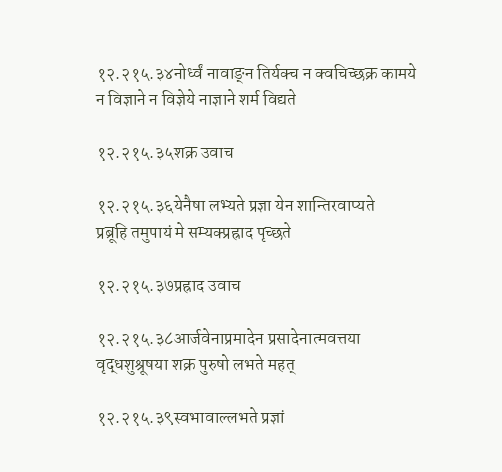१२.२१५.३४नोर्ध्वं नावाङ्न तिर्यक्च न क्वचिच्छक्र कामये
न विज्ञाने न विज्ञेये नाज्ञाने शर्म विद्यते

१२.२१५.३५शक्र उवाच

१२.२१५.३६येनैषा लभ्यते प्रज्ञा येन शान्तिरवाप्यते
प्रब्रूहि तमुपायं मे सम्यक्प्रह्राद पृच्छते

१२.२१५.३७प्रह्राद उवाच

१२.२१५.३८आर्जवेनाप्रमादेन प्रसादेनात्मवत्तया
वृद्धशुश्रूषया शक्र पुरुषो लभते महत्

१२.२१५.३९स्वभावाल्लभते प्रज्ञां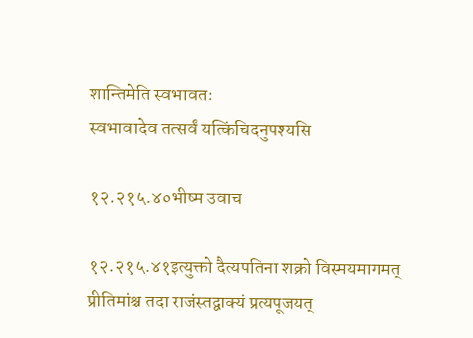शान्तिमेति स्वभावतः
स्वभावादेव तत्सर्वं यत्किंचिदनुपश्यसि

१२.२१५.४०भीष्म उवाच

१२.२१५.४१इत्युक्तो दैत्यपतिना शक्रो विस्मयमागमत्
प्रीतिमांश्च तदा राजंस्तद्वाक्यं प्रत्यपूजयत्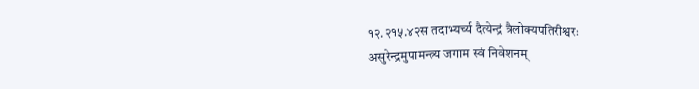१२.२१५.४२स तदाभ्यर्च्य दैत्येन्द्रं त्रैलोक्यपतिरीश्वरः
असुरेन्द्रमुपामन्त्र्य जगाम स्वं निवेशनम्